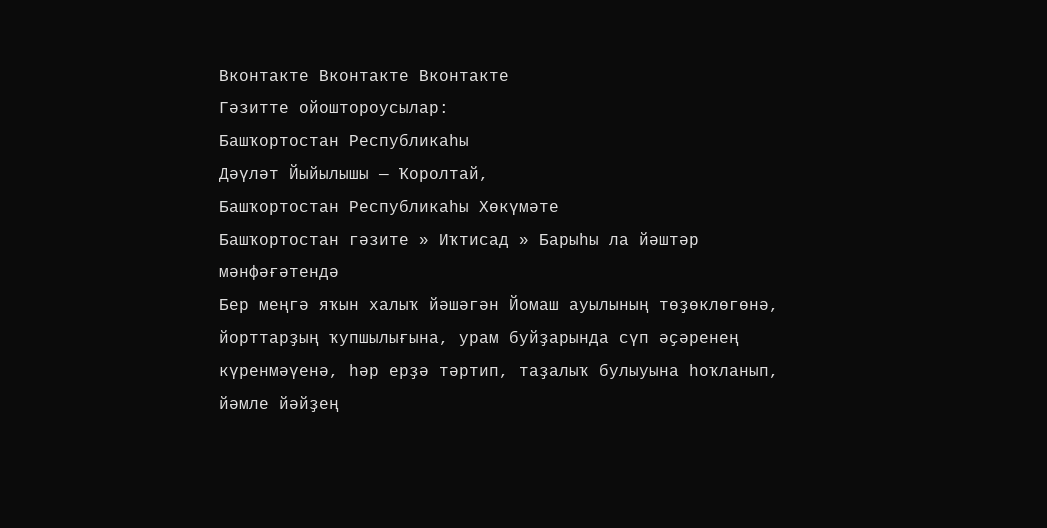Вконтакте Вконтакте Вконтакте
Гәзитте ойоштороусылар:
Башҡортостан Республикаһы
Дәүләт Йыйылышы — Ҡоролтай,
Башҡортостан Республикаһы Хөкүмәте
Башҡортостан гәзите » Иҡтисад » Барыһы ла йәштәр мәнфәғәтендә
Бер меңгә яҡын халыҡ йәшәгән Йомаш ауылының төҙөклөгөнә, йорттарҙың ҡупшылығына, урам буйҙарында сүп әҫәренең күренмәүенә, һәр ерҙә тәртип, таҙалыҡ булыуына һоҡланып, йәмле йәйҙең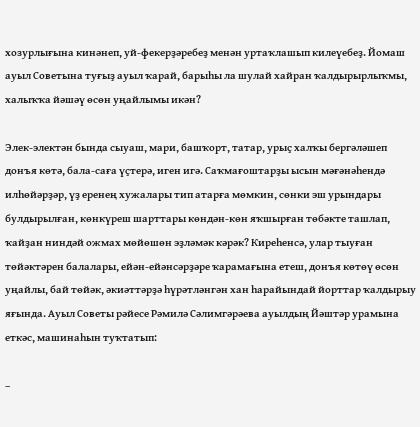хозурлығына кинәнеп, уй-фекерҙәребеҙ менән уртаҡлашып килеүебеҙ. Йомаш ауыл Советына туғыҙ ауыл ҡарай, барыһы ла шулай хайран ҡалдырырлыҡмы, халыҡҡа йәшәү өсөн уңайлымы икән?

Элек-электән бында сыуаш, мари, башҡорт, татар, урыҫ халҡы бергәләшеп донъя көтә, бала-саға үҫтерә, иген игә. Саҡмағоштарҙы ысын мәғәнәһендә илһөйәрҙәр, үҙ еренең хужалары тип атарға мөмкин, сөнки эш урындары булдырылған, көнкүреш шарттары көндән-көн яҡшырған төбәкте ташлап, ҡайҙан ниндәй ожмах мөйөшөн эҙләмәк кәрәк? Киреһенсә, улар тыуған төйәктәрен балалары, ейән-ейәнсәрҙәре ҡарамағына етеш, донъя көтөү өсөн уңайлы, бай төйәк, әкиәттәрҙә һүрәтләнгән хан һарайындай йорттар ҡалдырыу яғында. Ауыл Советы рәйесе Рәмилә Сәлимгәрәева ауылдың Йәштәр урамына еткәс, машинаһын туҡтатып:

–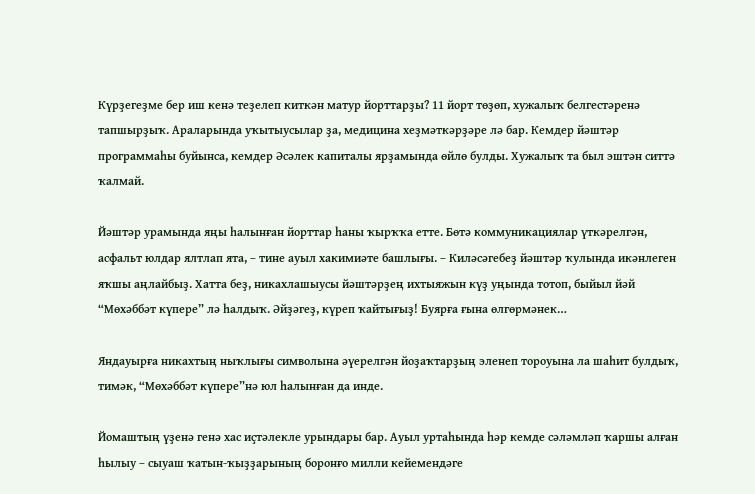Күрҙегеҙме бер иш кенә теҙелеп киткән матур йорттарҙы? 11 йорт төҙөп, хужалыҡ белгестәренә тапшырҙыҡ. Араларында уҡытыусылар ҙа, медицина хеҙмәткәрҙәре лә бар. Кемдер йәштәр программаһы буйынса, кемдер Әсәлек капиталы ярҙамында өйлө булды. Хужалыҡ та был эштән ситтә ҡалмай.

Йәштәр урамында яңы һалынған йорттар һаны ҡырҡҡа етте. Бөтә коммуникациялар үткәрелгән, асфальт юлдар ялтлап ята, – тине ауыл хакимиәте башлығы. – Киләсәгебеҙ йәштәр ҡулында икәнлеген яҡшы аңлайбыҙ. Хатта беҙ, никахлашыусы йәштәрҙең ихтыяжын күҙ уңында тотоп, быйыл йәй “Мөхәббәт күпере” лә һалдыҡ. Әйҙәгеҙ, күреп ҡайтығыҙ! Буярға ғына өлгөрмәнек…

Яндауырға никахтың ныҡлығы символына әүерелгән йоҙаҡтарҙың эленеп тороуына ла шаһит булдыҡ, тимәк, “Мөхәббәт күпере”нә юл һалынған да инде.

Йомаштың үҙенә генә хас иҫтәлекле урындары бар. Ауыл уртаһында һәр кемде сәләмләп ҡаршы алған һылыу – сыуаш ҡатын-ҡыҙҙарының боронғо милли кейемендәге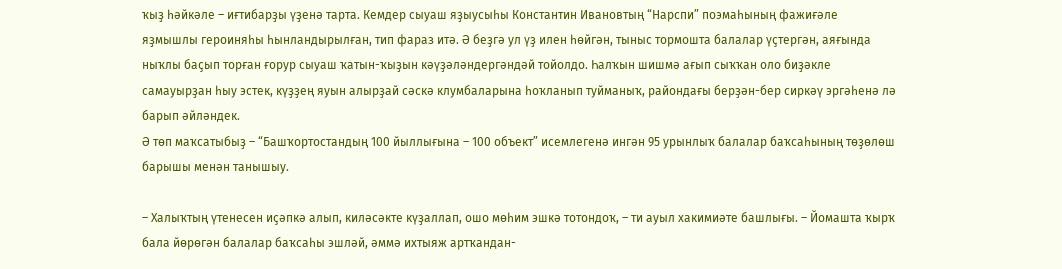ҡыҙ һәйкәле – иғтибарҙы үҙенә тарта. Кемдер сыуаш яҙыусыһы Константин Ивановтың “Нарспи” поэмаһының фажиғәле яҙмышлы героиняһы һынландырылған, тип фараз итә. Ә беҙгә ул үҙ илен һөйгән, тыныс тормошта балалар үҫтергән, аяғында ныҡлы баҫып торған ғорур сыуаш ҡатын-ҡыҙын кәүҙәләндергәндәй тойолдо. Һалҡын шишмә ағып сыҡҡан оло биҙәкле самауырҙан һыу эстек, күҙҙең яуын алырҙай сәскә клумбаларына һоҡланып туйманыҡ, райондағы берҙән-бер сиркәү эргәһенә лә барып әйләндек.
Ә төп маҡсатыбыҙ – “Башҡортостандың 100 йыллығына – 100 объект” исемлегенә ингән 95 урынлыҡ балалар баҡсаһының төҙөлөш барышы менән танышыу.

– Халыҡтың үтенесен иҫәпкә алып, киләсәкте күҙаллап, ошо мөһим эшкә тотондоҡ, – ти ауыл хакимиәте башлығы. – Йомашта ҡырҡ бала йөрөгән балалар баҡсаһы эшләй, әммә ихтыяж артҡандан-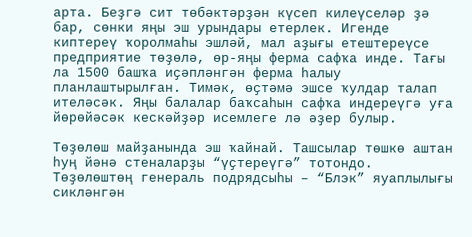арта. Беҙгә сит төбәктәрҙән күсеп килеүселәр ҙә бар, сөнки яңы эш урындары етерлек. Игенде киптереү ҡоролмаһы эшләй, мал аҙығы етештереүсе предприятие төҙөлә, өр-яңы ферма сафҡа инде. Тағы ла 1500 башҡа иҫәпләнгән ферма һалыу планлаштырылған. Тимәк, өҫтәмә эшсе ҡулдар талап ителәсәк. Яңы балалар баҡсаһын сафҡа индереүгә уға йөрөйәсәк кескәйҙәр исемлеге лә әҙер булыр.

Төҙөлөш майҙанында эш ҡайнай. Ташсылар төшкө аштан һуң йәнә стеналарҙы “үҫтереүгә” тотондо. Төҙөлөштөң генераль подрядсыһы – “Блэк” яуаплылығы сикләнгән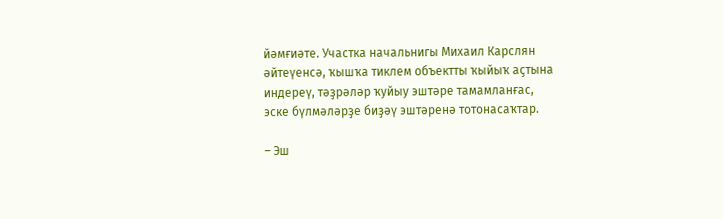йәмғиәте. Участка начальнигы Михаил Карслян әйтеүенсә, ҡышҡа тиклем объектты ҡыйыҡ аҫтына индереү, тәҙрәләр ҡуйыу эштәре тамамланғас, эске бүлмәләрҙе биҙәү эштәренә тотонасаҡтар.

– Эш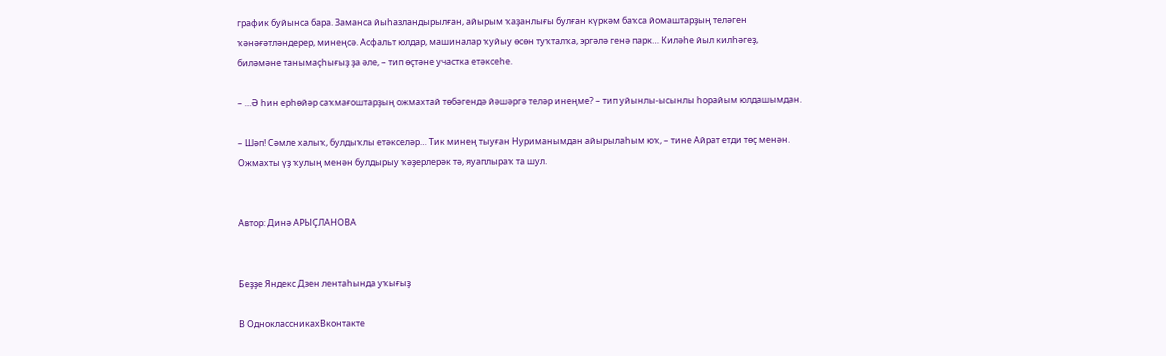график буйынса бара. Заманса йыһазландырылған, айырым ҡаҙанлығы булған күркәм баҡса йомаштарҙың теләген ҡәнәғәтләндерер, минеңсә. Асфальт юлдар, машиналар ҡуйыу өсөн туҡталҡа, эргәлә генә парк… Киләһе йыл килһәгеҙ, биләмәне танымаҫһығыҙ ҙа әле, – тип өҫтәне участка етәксеһе.

– …Ә һин ерһөйәр саҡмағоштарҙың ожмахтай төбәгендә йәшәргә теләр инеңме? – тип уйынлы-ысынлы һорайым юлдашымдан.

– Шәп! Сәмле халыҡ, булдыҡлы етәкселәр… Тик минең тыуған Нуриманымдан айырылаһым юҡ, – тине Айрат етди төҫ менән. Ожмахты үҙ ҡулың менән булдырыу ҡәҙерлерәк тә, яуаплыраҡ та шул.


Автор: Динә АРЫҪЛАНОВА


Беҙҙе Яндекс Дзен лентаһында уҡығыҙ

В ОдноклассникахВконтакте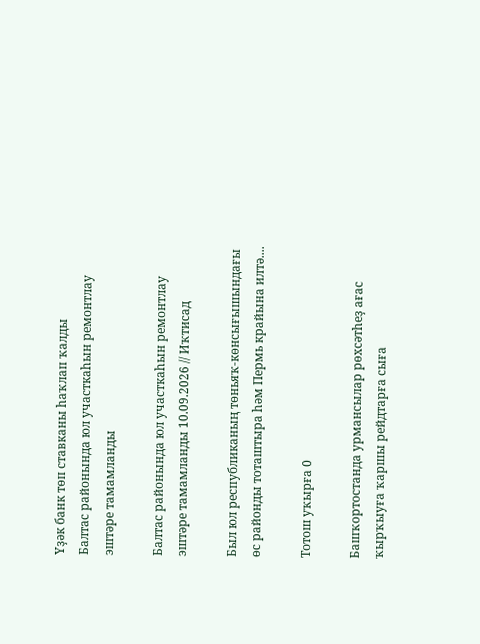Үҙәк банк төп ставканы һаҡлап ҡалды
Балтас районында юл участкаһын ремонтлау эштәре тамамланды

Балтас районында юл участкаһын ремонтлау эштәре тамамланды 10.09.2026 // Иҡтисад

Был юл республиканың төньяҡ-көнсығышындағы өс районды тоташтыра һәм Пермь крайына илтә....

Тотош уҡырға 0

Башҡортостанда урмансылар рөхсәтһеҙ ағас ҡырҡыуға ҡаршы рейдтарға сыға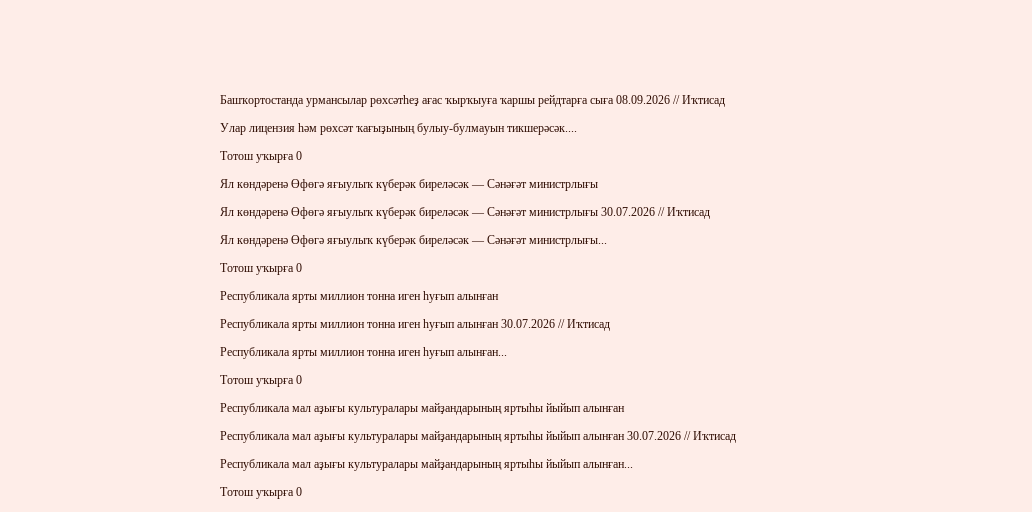Башҡортостанда урмансылар рөхсәтһеҙ ағас ҡырҡыуға ҡаршы рейдтарға сыға 08.09.2026 // Иҡтисад

Улар лицензия һәм рөхсәт ҡағыҙының булыу-булмауын тикшерәсәк....

Тотош уҡырға 0

Ял көндәренә Өфөгә яғыулыҡ күберәк биреләсәк — Сәнәғәт министрлығы

Ял көндәренә Өфөгә яғыулыҡ күберәк биреләсәк — Сәнәғәт министрлығы 30.07.2026 // Иҡтисад

Ял көндәренә Өфөгә яғыулыҡ күберәк биреләсәк — Сәнәғәт министрлығы...

Тотош уҡырға 0

Республикала ярты миллион тонна иген һуғып алынған

Республикала ярты миллион тонна иген һуғып алынған 30.07.2026 // Иҡтисад

Республикала ярты миллион тонна иген һуғып алынған...

Тотош уҡырға 0

Республикала мал аҙығы культуралары майҙандарының яртыһы йыйып алынған

Республикала мал аҙығы культуралары майҙандарының яртыһы йыйып алынған 30.07.2026 // Иҡтисад

Республикала мал аҙығы культуралары майҙандарының яртыһы йыйып алынған...

Тотош уҡырға 0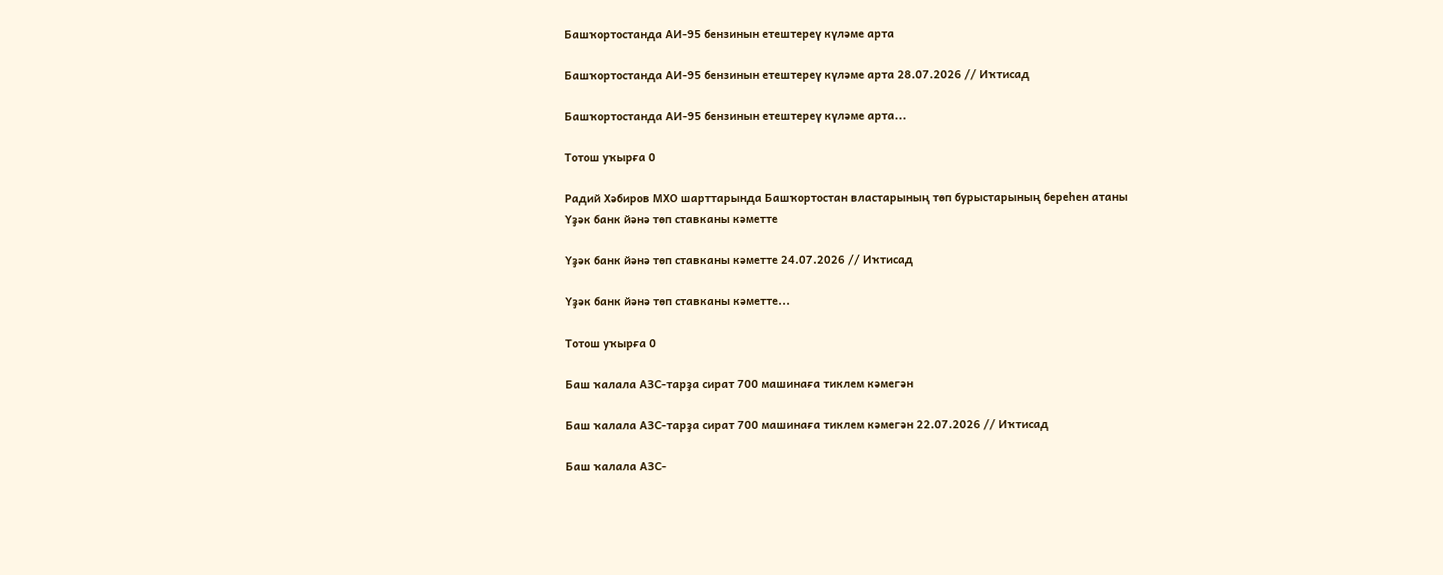Башҡортостанда АИ-95 бензинын етештереү күләме арта

Башҡортостанда АИ-95 бензинын етештереү күләме арта 28.07.2026 // Иҡтисад

Башҡортостанда АИ-95 бензинын етештереү күләме арта...

Тотош уҡырға 0

Радий Хәбиров МХО шарттарында Башҡортостан властарының төп бурыстарының береһен атаны
Үҙәк банк йәнә төп ставканы кәметте

Үҙәк банк йәнә төп ставканы кәметте 24.07.2026 // Иҡтисад

Үҙәк банк йәнә төп ставканы кәметте...

Тотош уҡырға 0

Баш ҡалала АЗС-тарҙа сират 700 машинаға тиклем кәмегән

Баш ҡалала АЗС-тарҙа сират 700 машинаға тиклем кәмегән 22.07.2026 // Иҡтисад

Баш ҡалала АЗС-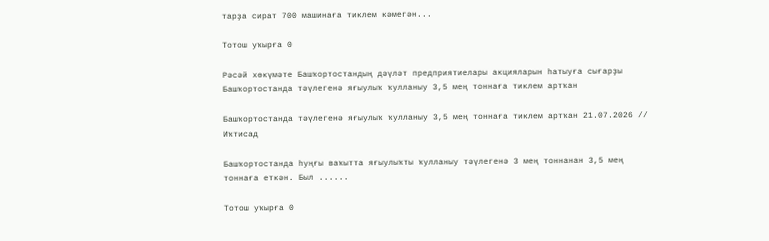тарҙа сират 700 машинаға тиклем кәмегән...

Тотош уҡырға 0

Рәсәй хөкүмәте Башҡортостандың дәүләт предприятиелары акцияларын һатыуға сығарҙы
Башҡортостанда тәүлегенә яғыулыҡ ҡулланыу 3,5 мең тоннаға тиклем артҡан

Башҡортостанда тәүлегенә яғыулыҡ ҡулланыу 3,5 мең тоннаға тиклем артҡан 21.07.2026 // Иҡтисад

Башҡортостанда һуңғы ваҡытта яғыулыҡты ҡулланыу тәүлегенә 3 мең тоннанан 3,5 мең тоннаға еткән. Был ......

Тотош уҡырға 0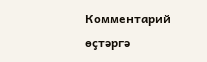Комментарий өҫтәргә